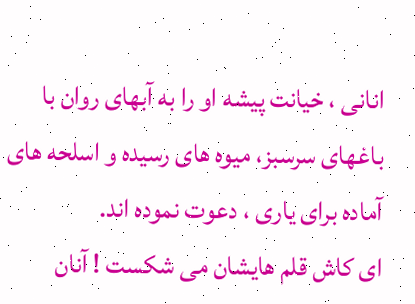انانى ، خيانت پيشه او را به آبهاى روان با باغهاى سرسبز، ميوه هاى رسيده و اسلحه هاى آماده براى يارى ، دعوت نموده اند.
اى كاش قلم هايشان مى شكست ! آنان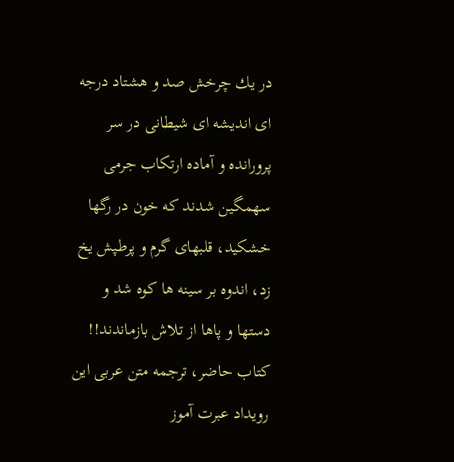در يك چرخش صد و هشتاد درجه اى انديشه اى شيطانى در سر پرورانده و آماده ارتكاب جرمى سهمگين شدند كه خون در رگها خشكيد، قلبهاى گرم و پرطپش يخ زد، اندوه بر سينه ها كوه شد و دستها و پاها از تلاش بازماندند!!
كتاب حاضر، ترجمه متن عربى اين رويداد عبرت آموز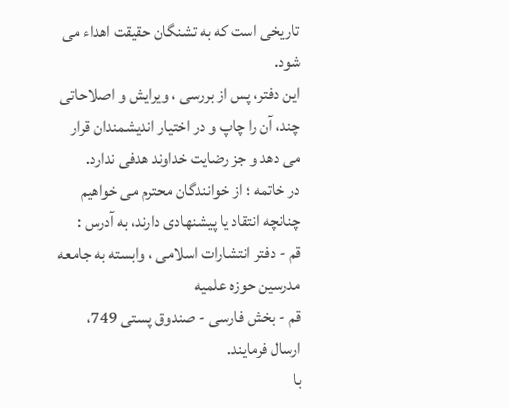تاريخى است كه به تشنگان حقيقت اهداء مى شود.
اين دفتر، پس از بررسى ، ويرايش و اصلاحاتى چند، آن را چاپ و در اختيار انديشمندان قرار مى دهد و جز رضايت خداوند هدفى ندارد.
در خاتمه ؛ از خوانندگان محترم مى خواهيم چنانچه انتقاد يا پيشنهادى دارند، به آدرس :
قم - دفتر انتشارات اسلامى ، وابسته به جامعه مدرسين حوزه علميه
قم - بخش فارسى - صندوق پستى 749،
ارسال فرمايند.
با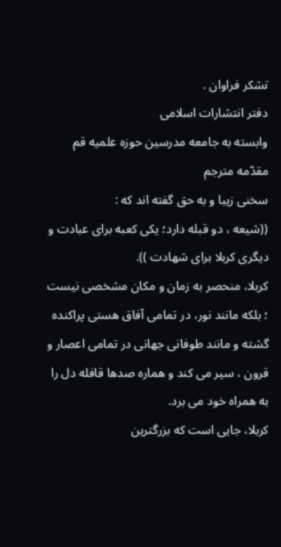تشكر فراوان .
دفتر انتشارات اسلامى
وابسته به جامعه مدرسين حوزه علميه قم مقدّمه مترجم
سخنى زيبا و به حق گفته اند كه :
((شيعه ، دو قبله دارد؛ يكى كعبه براى عبادت و ديگرى كربلا براى شهادت )).
كربلا، منحصر به زمان و مكان مشخصى نيست ؛ بلكه مانند نور، در تمامى آفاق هستى پراكنده گشته و مانند طوفانى جهانى در تمامى اعصار و قرون ، سير مى كند و هماره صدها قافله دل را به همراه خود مى برد.
كربلا، جايى است كه بزرگترين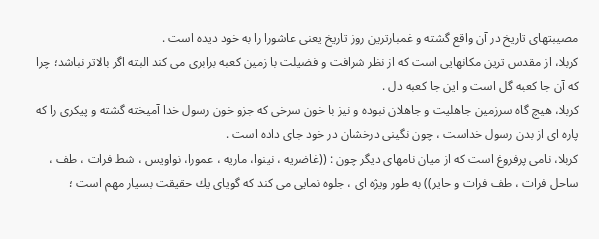مصيبتهاى تاريخ در آن واقع گشته و غمبارترين روز تاريخ يعنى عاشورا را به خود ديده است .
كربلا، از مقدس ترين مكانهايى است كه از نظر شرافت و فضيلت با زمين كعبه برابرى مى كند البته اگر بالاتر نباشد؛ چرا كه آن جا كعبه گل است و اين جا كعبه دل .
كربلا، هيچ گاه سرزمين جاهليت و جاهلان نبوده و نيز با خون سرخى كه جزو خون رسول خدا آميخته گشته و پيكرى را كه پاره اى از بدن رسول خداست ، چون نگينى درخشان در خود جاى داده است .
كربلا، نامى پرفروغ است كه از ميان نامهاى ديگر چون : ((غاضريه ، نينوا، ماريه ، عمورا، نواويس ، شط فرات ، طف ، ساحل فرات ، طف فرات و حاير)) به طور ويژه اى ، جلوه نمايى مى كند كه گوياى يك حقيقت بسيار مهم است ؛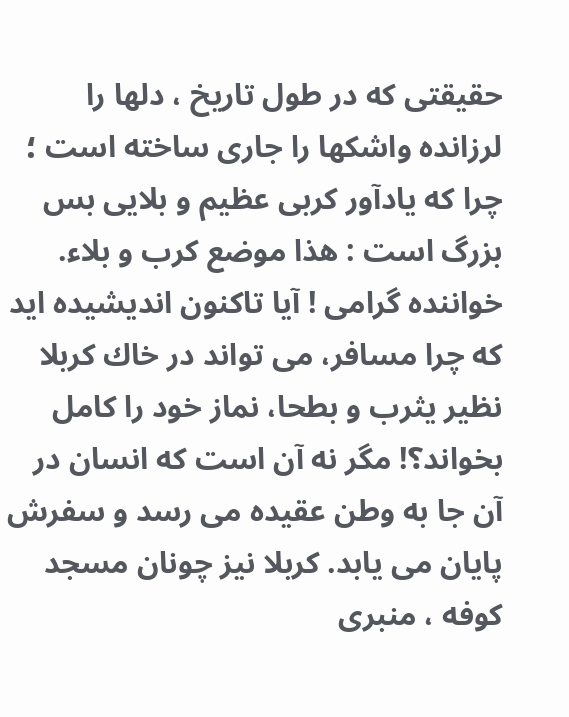حقيقتى كه در طول تاريخ ، دلها را لرزانده واشكها را جارى ساخته است ؛ چرا كه يادآور كربى عظيم و بلايى بس ‍ بزرگ است : هذا موضع كرب و بلاء.
خواننده گرامى ! آيا تاكنون انديشيده ايد كه چرا مسافر، مى تواند در خاك كربلا نظير يثرب و بطحا، نماز خود را كامل بخواند؟! مگر نه آن است كه انسان در آن جا به وطن عقيده مى رسد و سفرش پايان مى يابد. كربلا نيز چونان مسجد كوفه ، منبرى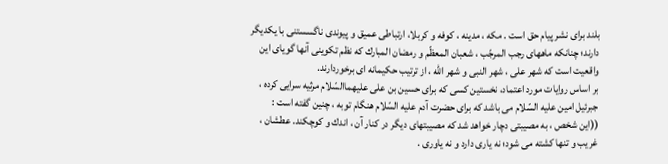بلند براى نشر پيام حق است . مكه ، مدينه ، كوفه و كربلا، ارتباطى عميق و پيوندى ناگسستنى با يكديگر دارند؛ چنانكه ماههاى رجب المرجّب ، شعبان المعظّم و رمضان المبارك كه نظم تكوينى آنها گوياى اين واقعيت است كه شهر على ، شهر النبى و شهر اللّه ، از ترتيب حكيمانه اى برخوردارند.
بر اساس روايات مورد اعتماد، نخستين كسى كه براى حسين بن على عليهماالسّلام مرثيه سرايى كرده ، جبرئيل امين عليه السّلام مى باشد كه براى حضرت آدم عليه السّلام هنگام توبه ، چنين گفته است :
((اين شخص ، به مصيبتى دچار خواهد شد كه مصيبتهاى ديگر در كنار آن ، اندك و كوچكند. عطشان ، غريب و تنها كشته مى شود؛ نه يارى دارد و نه ياورى .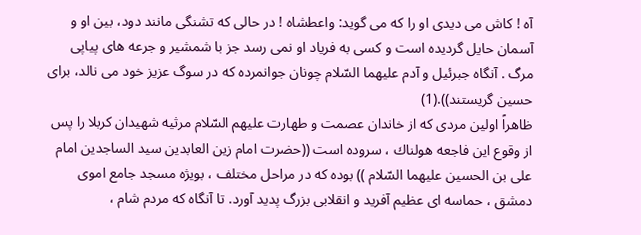آه ! كاش مى ديدى او را كه مى گويد: واعطشاه ! در حالى كه تشنگى مانند دود، بين او و آسمان حايل گرديده است و كسى به فرياد او نمى رسد جز با شمشير و جرعه هاى پياپى مرگ . آنگاه جبرئيل و آدم عليهما السّلام چونان جوانمرده كه در سوگ عزيز خود مى نالد، براى حسين گريستند)).(1)
ظاهراً اولين مردى كه از خاندان عصمت و طهارت عليهم السّلام مرثيه شهيدان كربلا را پس از وقوع اين فاجعه هولناك ، سروده است ((حضرت امام زين العابدين سيد الساجدين امام على بن الحسين عليهما السّلام )) بوده كه در مراحل مختلف ، بويژه مسجد جامع اموى دمشق ، حماسه اى عظيم آفريد و انقلابى بزرگ پديد آورد. تا آنگاه كه مردم شام ،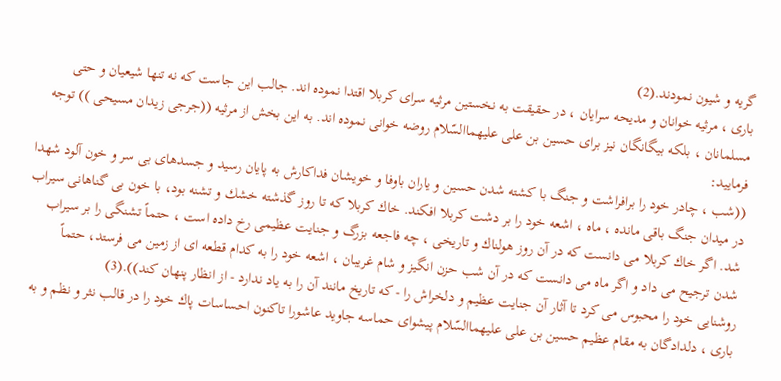گريه و شيون نمودند.(2)
بارى ، مرثيه خوانان و مديحه سرايان ، در حقيقت به نخستين مرثيه سراى كربلا اقتدا نموده اند. جالب اين جاست كه نه تنها شيعيان و حتى مسلمانان ، بلكه بيگانگان نيز براى حسين بن على عليهماالسّلام روضه خوانى نموده اند. به اين بخش از مرثيه ((جرجى زيدان مسيحى )) توجه فرماييد:
((شب ، چادر خود را برافراشت و جنگ با كشته شدن حسين و ياران باوفا و خويشان فداكارش به پايان رسيد و جسدهاى بى سر و خون آلود شهدا در ميدان جنگ باقى مانده ، ماه ، اشعه خود را بر دشت كربلا افكند. خاك كربلا كه تا روز گذشته خشك و تشنه بود، با خون بى گناهانى سيراب شد. اگر خاك كربلا مى دانست كه در آن روز هولناك و تاريخى ، چه فاجعه بزرگ و جنايت عظيمى رخ داده است ، حتماً تشنگى را بر سيراب شدن ترجيح مى داد و اگر ماه مى دانست كه در آن شب حزن انگيز و شام غريبان ، اشعه خود را به كدام قطعه اى از زمين مى فرستد، حتماً روشنايى خود را محبوس مى كرد تا آثار آن جنايت عظيم و دلخراش را - كه تاريخ مانند آن را به ياد ندارد - از انظار پنهان كند)).(3)
بارى ، دلدادگان به مقام عظيم حسين بن على عليهماالسّلام پيشواى حماسه جاويد عاشورا تاكنون احساسات پاك خود را در قالب نثر و نظم و به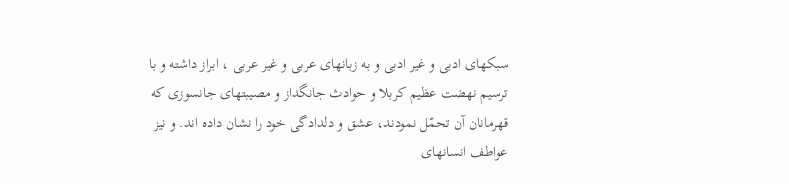سبكهاى ادبى و غير ادبى و به زبانهاى عربى و غير عربى ، ابراز داشته و با ترسيم نهضت عظيم كربلا و حوادث جانگداز و مصيبتهاى جانسوزى كه قهرمانان آن تحمّل نمودند، عشق و دلدادگى خود را نشان داده اند. و نيز عواطف انسانهاى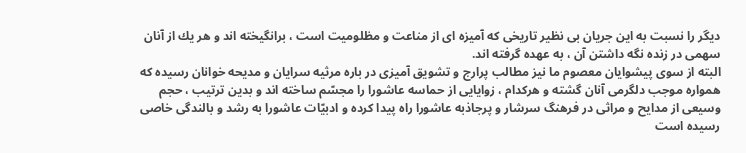ديگر را نسبت به اين جريان بى نظير تاريخى كه آميزه اى از مناعت و مظلوميت است ، برانگيخته اند و هر يك از آنان سهمى در زنده نگه داشتن آن ، به عهده گرفته اند.
البته از سوى پيشوايان معصوم ما نيز مطالب پرارج و تشويق آميزى در باره مرثيه سرايان و مديحه خوانان رسيده كه همواره موجب دلگرمى آنان گشته و هركدام ، زوايايى از حماسه عاشورا را مجسّم ساخته اند و بدين ترتيب ، حجم وسيعى از مدايح و مراثى در فرهنگ سرشار و پرجاذبه عاشورا راه پيدا كرده و ادبيّات عاشورا به رشد و بالندگى خاصى رسيده است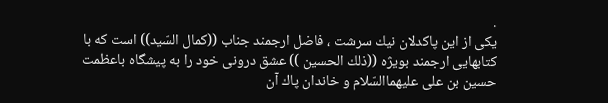.
يكى از اين پاكدلان نيك سرشت ، فاضل ارجمند جناب ((كمال السّيد)) است كه با كتابهايى ارجمند بويژه ((ذلك الحسين )) عشق درونى خود را به پيشگاه باعظمت حسين بن على عليهماالسّلام و خاندان پاك آن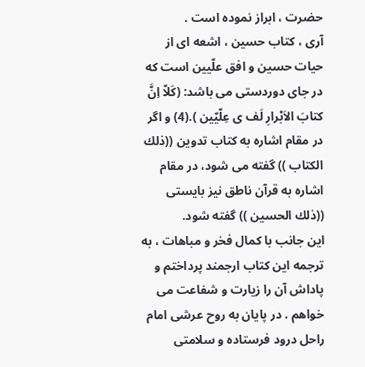حضرت ، ابراز نموده است .
آرى ، كتاب حسين ، اشعه اى از حيات حسين و افق علّيين است كه در جاى دوردستى مى باشد: (كَلاّ اِنَّ كتابَ الاَبْرارِ لَف ى عِلّيّين ).(4) و اگر در مقام اشاره به كتاب تدوين ((ذلك الكتاب )) گفته مى شود، در مقام اشاره به قرآن ناطق نيز بايستى ((ذلك الحسين )) گفته شود.
اين جانب با كمال فخر و مباهات ، به ترجمه اين كتاب ارجمند پرداختم و پاداش آن را زيارت و شفاعت مى خواهم . در پايان به روح عرشى امام راحل درود فرستاده و سلامتى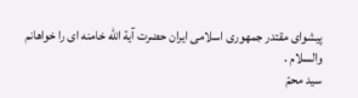پيشواى مقتدر جمهورى اسلامى ايران حضرت آية اللّه خامنه اى را خواهانم والسلام .
سيد محمّ